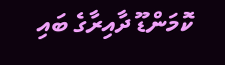ކޮމަންޑޫ ދާއިރާގެ ބައި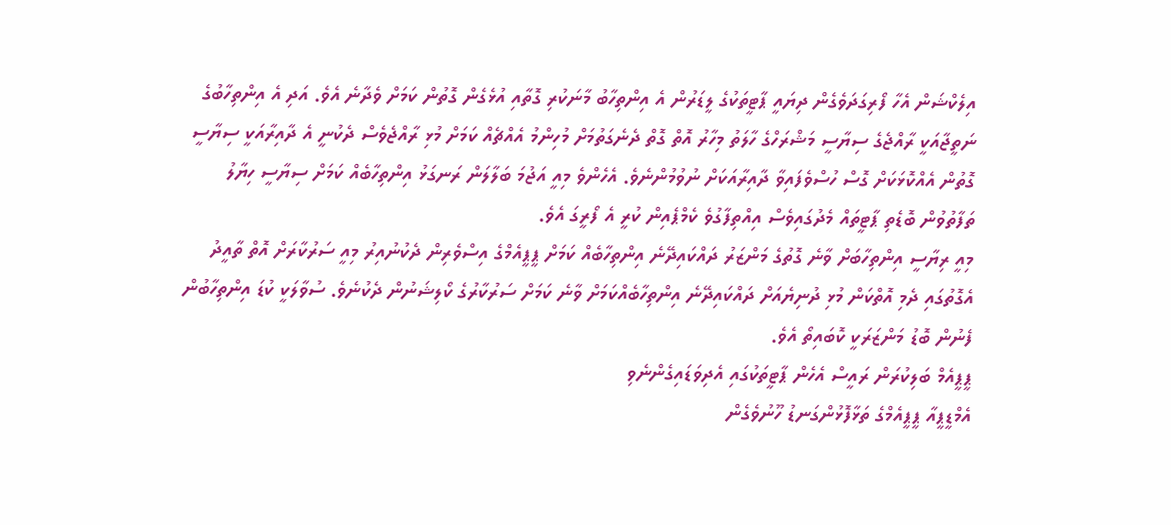އިލެކްޝަން އެހާ ފޯރިގަދަވެގެން ދިޔައީ ޕާޓީތަކުގެ ލީޑަރުން އެ އިންތިހާބު މާނަކުރި ގޮތާއި އުޅެގެން ގޮތުން ކަމަށް ވެދާނެ އެވެ. އަދި އެ އިންތިހާބުގެ ނަތީޖާއަކީ ރާއްޖެގެ ސިޔާސީ މަޝްރަހްގެ ހާލަތު މިހާރު އޮތް ގޮތް ދެނެގަތުމަށް މުހިންމު އެއްޗެއް ކަމަށް މުޅި ރާއްޖެވެސް ދެކުނީ އެ ދާއިރާއަކީ ސިޔާސީ ގޮތުން އެއްކޮޅަކަށް ގޮސް ހުސްވެފައިވާ ދާއިރާއަކަށް ނުވުމުންނެވެ. އެހެންވެ މިއީ އަޖުމަ ބަލާލަން ރަނގަޅު އިންތިހާބެއް ކަމަށް ސިޔާސީ ހިޔާލު ތަފާތުވުން ބޮޑެތި ޕާޓީތައް މެދުގައިވެސް އިއްތިފާގުވެ ކެމްޕެއިން ކުރީ އެ ފޯރީގަ އެވެ.
މިއީ ރިޔާސީ އިންތިހާބަށް ވާނެ ގޮތުގެ މަންޒަރު ދައްކައިދޭނެ އިންތިހާބެއް ކަމަށް ޕީޕީއެމްގެ އިސްވެރިން ދެކުނުއިރު މިއީ ސަރުކާރަށް އޮތް ތާއީދު އެގޮތުގައި ދެމި އޮތްކަން މުޅި ދުނިޔެއަށް ދައްކައިދޭނެ އިންތިހާބެއްކަމަށް ވާނެ ކަމަށް ސަރުކާރުގެ ކޯލިޝަނުން ދެކުނެވެ. ސުވާލަކީ ކުޑަ އިންތިހާބުން ފެނުން ބޮޑު މަންޒަރަކީ ކޮބައިތޯ އެވެ.
ޕީޕީއެމް ބަލިކުރަން ރައީސް އެހެން ޕާޓީތަކުގައި އެދިވަޑައިގެންނެވި
އެމްޑީޕީއާ ޕީޕީއެމްގެ ތަޅާފޮޅުންގަނޑު ހޫނުވެގެން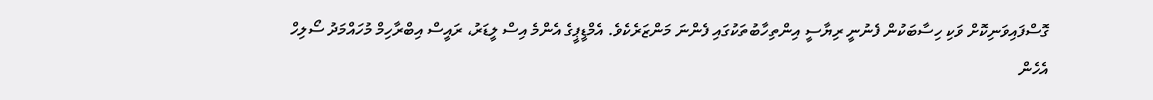ގޮސްފައިވަނިކޮށް ވަކި ހިސާބަކުން ފެނުނީ ރިޔާސީ އިންތިހާބުތަކުގައި ފެންނަ މަންޒަރެކެވެ. އެމްޑީޕީގެ އެންމެ އިސް ލީޑަރު، ރައީސް އިބްރާހިމް މުހައްމަދު ސޯލިހް އެހެން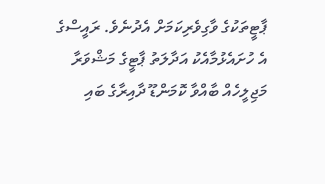ޕާޓީތަކުގެ ވާގިވެރިކަމަށް އެދުނެވެ. ރައީސްގެ އެ ހުށައެޅުމާއެކު އަދާލަތު ޕާޓީގެ މަޝްވަރާ މަޖިލީހެއް ބާއްވާ ކޮމަންޑޫ ދާއިރާގެ ބައި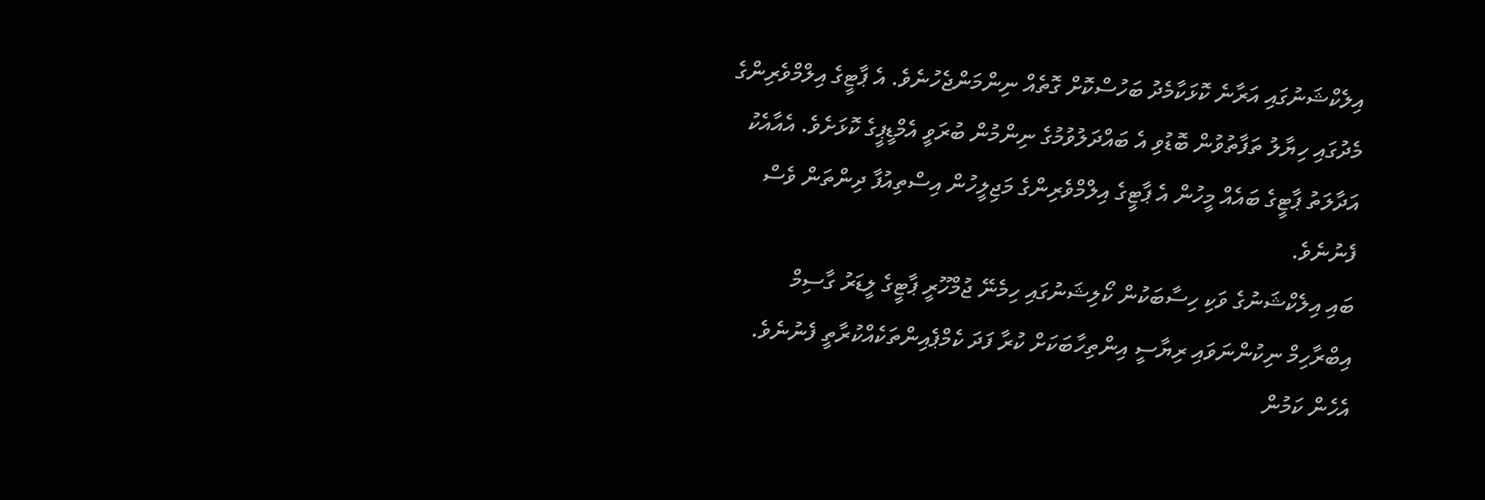އިލެކްޝަނުގައި އަރާނެ ކޮޅަކާމެދު ބަހުސްކޮށް ގޮތެއް ނިންމަންޖެހުނެވެ. އެ ޕާޓީގެ އިލްމްވެރިންގެ މެދުގައި ހިޔާލު ތަފާތުވުން ބޮޑުވި އެ ބައްދަލުވުމުގެ ނިންމުން ބުރަވީ އެމްޑީޕީގެ ކޮޅަށެވެ. އެއާއެކު އަދާލަތު ޕާޓީގެ ބައެއް މީހުން އެ ޕާޓީގެ އިލްމްވެރިންގެ މަޖިލީހުން އިސްތިއުފާ ދިންތަން ވެސް ފެނުނެވެ.
ބައި އިލެކްޝަނުގެ ވަކި ހިސާބަކުން ކޯލިޝަނުގައި ހިމެނޭ ޖުމްހޫރީ ޕާޓީގެ ލީޑަރު ގާސިމް އިބްރާހިމް ނިކުންނަވައި ރިޔާސީ އިންތިހާބަކަށް ކުރާ ފަދަ ކެމްޕެއިންތަކެއްކުރާތީ ފެނުނެވެ. އެހެން ކަމުން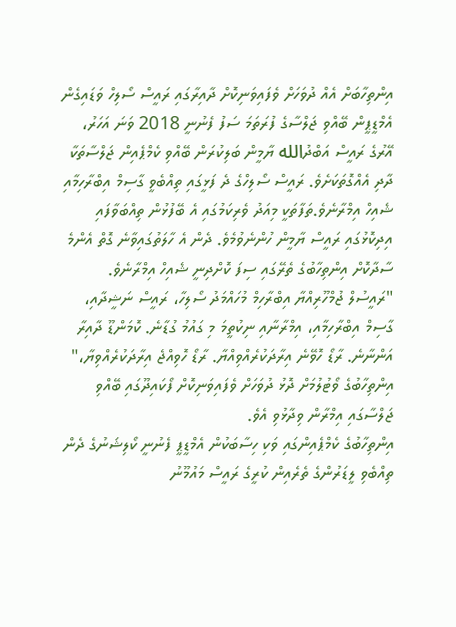އިންތިހާބަށް އެއް ދުވަހަށް ވެފައިވަނިކޮށް ދާއިރާގައި ރައީސް ސޯލިހް ވަޑައިގެން އެމްޑީޕީން ބޭއްވި ޖަލްސާގެ ފުރަތަމަ ސަފު ފެނުނީ 2018 ވަނަ އަހަރު، އޭރުގެ ރައީސް އަބްދުالله ޔާމީން ބަލިކުރަން ބޭއްވި ކެމްޕެއިން ޖަލްސާތަކާ ދާދި އެއްގޮތަކަށެވެ. ރައީސް ސޯލިހްގެ ދެ ފަޅީގައި ތިއްބެވީ ގާސިމް އިބްރާހިމާއި ޝެއިހް އިމްރާނެވެ.ތަފާތަކީ މިއަދު ވެރިކަމުގައި އެ ބޭފުޅުން ތިއްބަވާފައި އިދިކޮޅުގައި ރައީސް ޔާމީން ހުންނެވުމެވެ. ދެން އެ ހާލަތުގައިވާނެ ގޮތް އެންމެ ސާދާކޮށް އިންތިހާބުގެ ތެރޭގައި ސިފަ ކޮށްދިނީ ޝެއިހް އިމްރާނެވެ.
"ރައީސުލް ޖުމްހޫރިއްޔާ އިބްރާހިމް މުހައްމަދު ސޯލިހާ، ރައީސް ނަޝީދާއި، ގާސިމް އިބްރާހިމާއި، އިމްރާނާއި ނިކުތީމަ މި ގައުމު ގުޑާނެ. ކޮމަންޑޫ ދާއިރާ އަންނާނެ. ރާޑޯ ހޮވޭނެ އިރާދަކުރެއްވިއްޔާ. ރާޑޯ ހޮވިއްޖެ އިރާދަކުރެއްވިޔާ،" އިންތިހާބުގެ ވޯޓުލުމަށް ދޮޅު ދުވަހަށް ވެފައިވަނިކޮށް ފޯކައިދޫގައި ބޭއްވި ޖަލްސާގައި އިމްރާން ވިދާޅުވި އެވެ.
އިންތިހާބުގެ ކެމްޕެއިންގައި ވަކި ހިސާބަކުން އެމްޑީޕީ ފެނުނީ ކޯލިޝަނުގެ ދެން ތިއްބެވި ލީޑަރުންގެ ތެރެއިން ކުރީގެ ރައީސް މައުމޫނު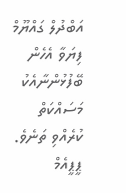އަބްދުލް ގައްޔޫމް ފިޔަވާ އެހެން ބޭފުޅުންނާއެކު މަސައްކަތް ކުރެއްވި ތަނެވެ.
ޕީޕީއެމް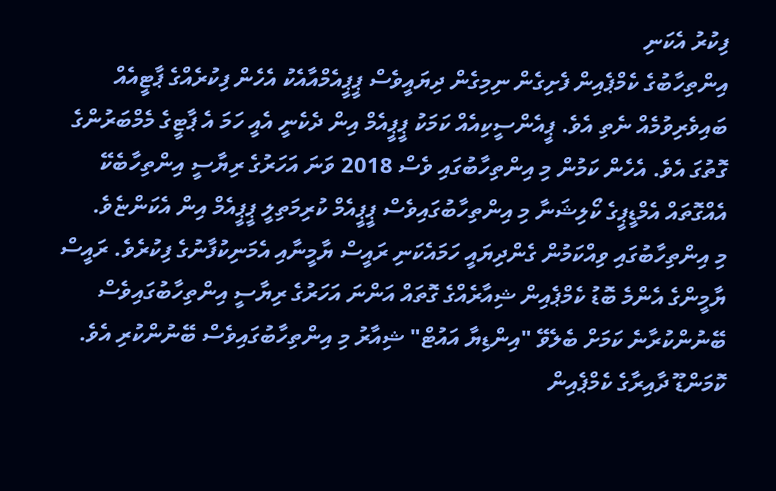ފިކުރު އެކަނި
އިންތިހާބުގެ ކެމްޕެއިން ފެށިގެން ނިމިގެން ދިޔައީވެސް ޕީޕީއެމްއާއެކު އެހެން ފިކުރެއްގެ ޕާޓީއެއް ބައިވެރިވުމެއް ނެތި އެވެ. ޕީއެންސީކިއެއް ކަމަކު ޕީޕީއެމް އިން ދެކެނީ އެއީ ހަމަ އެ ޕާޓީގެ މެމްބަރުންގެ ގޮތުގަ އެވެ. އެހެން ކަމުން މި އިންތިހާބުގައި ވެސް 2018 ވަނަ އަހަރުގެ ރިޔާސީ އިންތިހާބެކޭ އެއްގޮތައް އެމްޑީޕީގެ ކޯލިޝަނާ މި އިންތިހާބުގައިވެސް ޕީޕީއެމް ކުރިމަތިލީ ޕީޕީއެމް އިން އެކަންޏެވެ.
މި އިންތިހާބުގައި ވިއްކަމުން ގެންދިޔައީ ހަމައެކަނި ރައީސް ޔާމީނާއި އެމަނިކުފާނުގެ ފިކުރެވެ. ރައީސް ޔާމީންގެ އެންމެ ބޮޑު ކެމްޕެއިން ޝިއާރެއްގެ ގޮތައް އަންނަ އަހަރުގެ ރިޔާސީ އިންތިހާބުގައިވެސް ބޭނުންކުރާނެ ކަމަށް ބެލެވޭ "އިންޑިޔާ އައުޓް" ޝިއާރު މި އިންތިހާބުގައިވެސް ބޭނުންކުރި އެވެ. ކޮމަންޑޫ ދާއިރާގެ ކެމްޕެއިން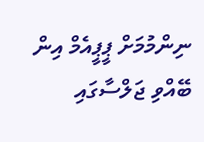ނިންމުމަށް ޕީޕީއެމް އިން ބޭއްވި ޖަލްސާގައި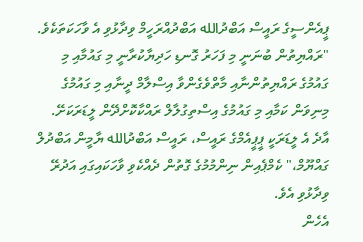ޕީއެންސީގެ ރައީސް އަބްދުالله އަބްދުއްރަހީމް ވިދާޅުވި އެ ވާހަކަތަކެވެ.
"ރައްޔިތުން ބުނަނީ މި ފަހަރު ގޮނޑި ހަދިޔާކުރާނީ މި ގައުމާއި މި ގައުމުގެ ރައްޔިތުންނާއި މާތްވެގެންވާ އިސްލާމް ދީނާއި މި ގައުމުގެ މިނިވަން ކަމާއި މި ގައުމުގެ އިސްތިގުލާލް ރައްކާކޮށްދޭން ލީޑަރަކަށޭ. އާދެ އެ ލީޑަރަކީ ޕީޕީއެމްގެ ރައީސް، ރައީސް އަބްދުالله ޔާމީން އަބްދުލް ގައްޔޫމް،" ކެމްޕެއިން ނިންމުމުގެ ގޮތުން ދެއްކެވި ވާހަކައިގައި އަދުރޭ ވިދާޅުވި އެވެ.
އެހެން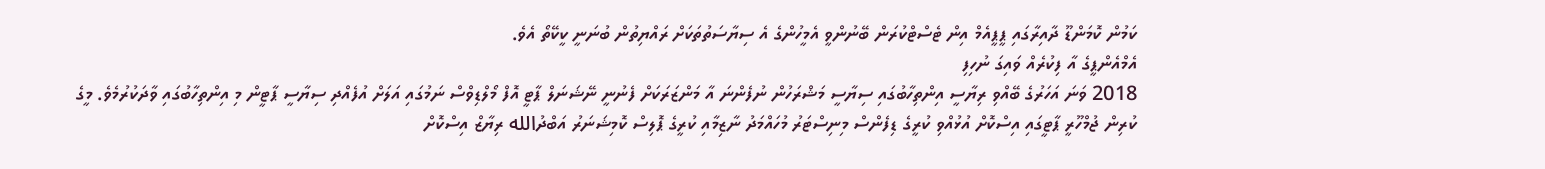ކަމުން ކޮމަންޑޫ ދާއިރާގައި ޕީޕީއެމް އިން ޓެސްޓްކުރަން ބޭނުންވީ އެމީހުންގެ އެ ސިޔާސަތުތަކަށް ރައްޔިތުން ބުނަނީ ކީކޭތޯ އެވެ.
އެމްއެންޕީގެ އާ ފިކުރެއް ވައިގަ ނުހިފި
2018 ވަނަ އަހަރުގެ ބޭއްވި ރިޔާސީ އިންތިހާބުގައި ސިޔާސީ މަޝްރަހުން ނުފެންނަ އާ މަންޒަރަކަށް ފެނުނީ ނޭޝަނަލް ޕާޓީ އޮފް މޯލްޑިވްސް ނަމުގައި އަލަށް އުފެއްދި ސިޔާސީ ޕާޓީން މި އިންތިހާބުގައި ވާދަކުރުމެވެ. މީގެ ކުރިން ޖުމްހޫރީ ޕާޓީގައި އިސްކޮށް އުޅުއްވި ކުރީގެ ޑިފެންސް މިނިސްޓަރު މުހައްމަދު ނާޒިމާއި ކުރީގެ ޕޮލިސް ކޮމިޝަނަރު އަބްދުالله ރިޔާޒް އިސްކޮށް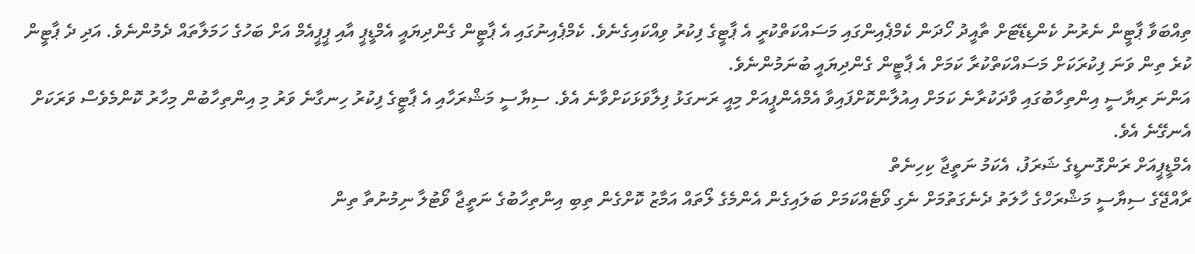ތިއްބަވާ ޕާޓީން ނެރުނު ކެންޑިޑޭޓަށް ތާއީދު ހޯދަން ކެމްޕެއިންގައި މަސައްކަތްކުރީ އެ ޕާޓީގެ ފިކުރު ވިއްކައިގެނެވެ. ކެމްޕެއިނުގައި އެ ޕާޓީން ގެންދިޔައީ އެމްޑީޕީ އާއި ޕީޕީއެމް އަށް ބަހުގެ ހަމަލާތައް ދެމުންނެވެ. އަދި ދެ ޕާޓީން ކުރެ ތިން ވަނަ ފިކުރަކަށް މަސައްކަތްކުރާ ކަމަށް އެ ޕާޓީން ގެންދިޔައީ ބުނަމުންނެވެ.
އަންނަ ރިޔާސީ އިންތިހާބުގައި ވާދަކުރާނެ ކަމަށް އިއުލާންކޮށްފައިވާ އެމްއެންޕީއަށް މިއީ ރަނގަޅު ފިލާވަޅަކަށްވާނެ އެވެ. ސިޔާސީ މަޝްރަހާއި އެ ޕާޓީގެ ފިކުރު ހިނގާނެ ވަރު މި އިންތިހާބުން މިހާރު ކޮންމެވެސް ވަރަކަށް އެނގޭނެ އެވެ.
އެމްޑީޕީއަށް ރަންގޮނޑީގެ ޝަރަފު، އެކަމު ނަތީޖާ ކިހިނެތް
ރާއްޖޭގެ ސިޔާސީ މަޝްރަހްގެ ހާލަތު ދެނެގަތުމަށް ނެގި ވޯޓެއްކަމަށް ބަލައިގެން އެންމެގެ ލޯތައް އަމާޒު ކޮށްގެން ތިބި އިންތިހާބުގެ ނަތީޖާ ވޯޓުލާ ނިމުނުތާ ތިން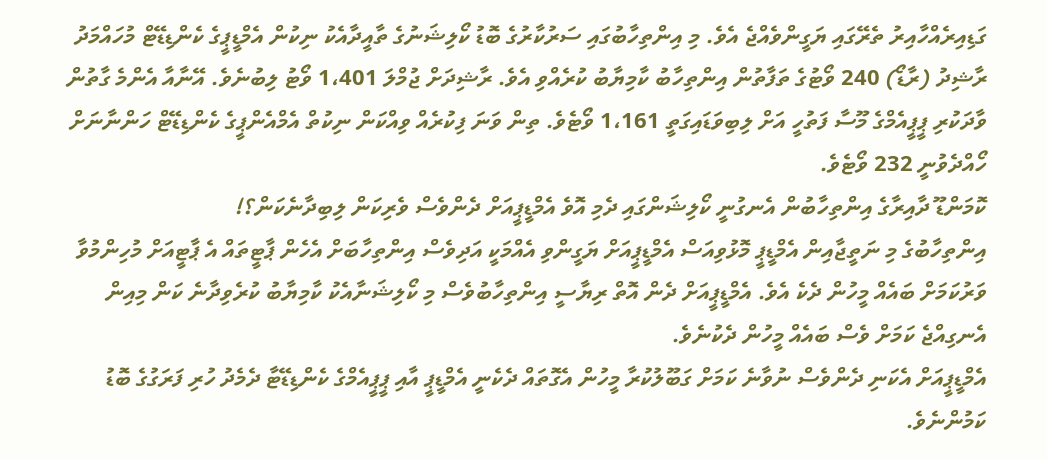ގަޑިއިރެއްހާއިރު ތެރޭގައި ޔަގީންވެއްޖެ އެވެ. މި އިންތިހާބުގައި ސަރުކާރުގެ ބޮޑު ކޯލިޝަނުގެ ތާއީދާއެކު ނިކުން އެމްޑީޕީގެ ކެންޑިޑޭޓް މުހައްމަދު ރާޝިދު (ރާޑޯ) 240 ވޯޓުގެ ތަފާތުން އިންތިހާބު ކާމިޔާބު ކުރެއްވި އެވެ. ރާޝިދަށް ޖުމްލަ 1،401 ވޯޓު ލިބުނެވެ. އޭނާއާ އެންމެ ގާތުން ވާދަކުރި ޕީޕީއެމްގެ މޫސާ ފަތުހީ އަށް ލިބިވަޑައިގަތީ 1،161 ވޯޓެވެ. ތިން ވަނަ ފިކުރެއް ވިއްކަން ނިކުތް އެމްއެންޕީގެ ކެންޑިޑޭޓް ހަންނާނަށް ހޯއްދެވުނީ 232 ވޯޓެވެ.
ކޮމަންޑޫ ދާއިރާގެ އިންތިހާބުން އެނގުނީ ކޯލިޝަންގައި ދެމި އޮވެ އެމްޑީޕީއަށް ދެންވެސް ވެރިކަން ލިބިދާނެކަން؟!
އިންތިހާބުގެ މި ނަތީޖާއިން އެމްޑީޕީ މޮޅުވިއަސް އެމްޑީޕީއަށް ޔަގީންވި އެއްމަކީ އަދިވެސް އިންތިހާބަށް އެހެން ޕާޓީތައް އެ ޕާޓީއަށް މުހިންމުވާ ވަރުކަމަށް ބައެއް މީހުން ދެކެ އެވެ. އެމްޑީޕީއަށް ދެން އޮތް ރިޔާސީ އިންތިހާބުވެސް މި ކޯލިޝަނާއެކު ކާމިޔާބު ކުރެވިދާނެ ކަން މިއިން އެނގިއްޖެ ކަމަށް ވެސް ބައެއް މީހުން ދެކުނެވެ.
އެމްޑީޕީއަށް އެކަނި ދެންވެސް ނުވާނެ ކަމަށް ގަބޫލުކުރާ މީހުން އެގޮތައް ދެކެނީ އެމްޑީޕީ އާއި ޕީޕީއެމްގެ ކެންޑިޑޭޓާ ދެމެދު ހުރި ފަރަގުގެ ބޮޑު ކަމުންނެވެ.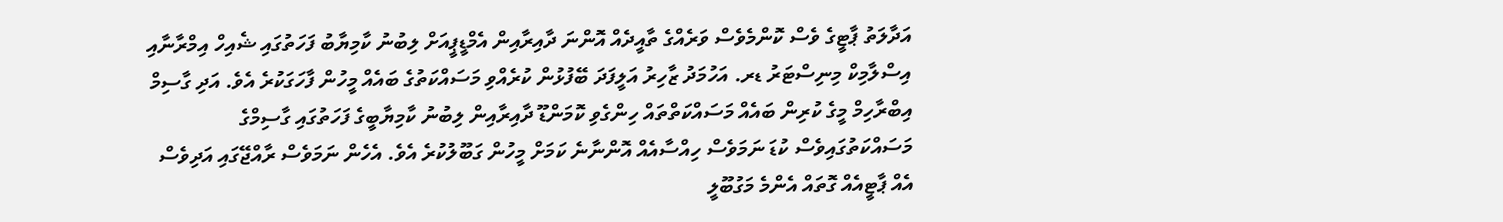އަދާލަތު ޕާޓީގެ ވެސް ކޮންމެވެސް ވަރެއްގެ ތާއީދެއް އޮންނަ ދާއިރާއިން އެމްޑީޕީއަށް ލިބުނު ކާމިޔާބު ފަހަތުގައި ޝެއިހް އިމްރާނާއި އިސްލާމިކް މިނިސްޓަރު ޑރ. އަހުމަދު ޒާހިރު އަލީފަދަ ބޭފުޅުން ކުރެއްވި މަސައްކަތުގެ ބައެއް މީހުން ފާހަގަކުރެ އެވެ. އަދި ގާސިމް އިބްރާހިމް މީގެ ކުރިން ބައެއް މަސައްކަތްތައް ހިންގެވި ކޮމަންޑޫ ދާއިރާއިން ލިބުނު ކާމިޔާބީގެ ފަހަތުގައި ގާސިމްގެ މަސައްކަތުގައިވެސް ކުޑަ ނަމަވެސް ހިއްސާއެއް އޮންނާނެ ކަމަށް މީހުން ގަބޫލުކުރެ އެވެ. އެހެން ނަމަވެސް ރާއްޖޭގައި އަދިވެސް އެއް ޕާޓީއެއް ގޮތައް އެންމެ މަގުބޫލީ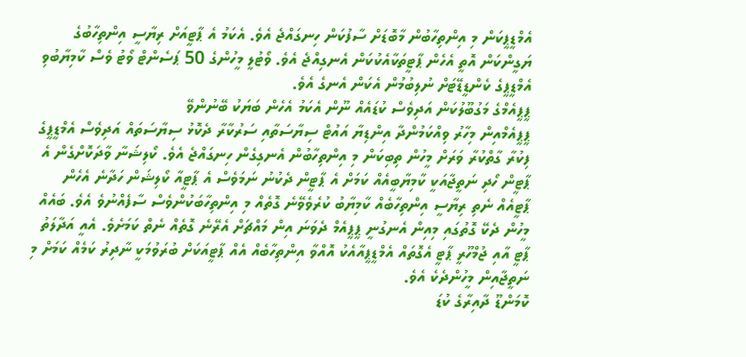އެމްޑީޕީކަން މި އިންތިހާބުން މާބޮޑަށް ސާފުކަން ހިނގައްޖެ އެވެ. އެކަމު އެ ޕާޓީއަށް ރިޔާސީ އިންތިހާބުގެ ޔަގީންކަން އޮތީ އެހެން ޕާޓީތަކާއެކުކަން އެނގިއްޖެ އެވެ. ވޯޓުލީ މީހުންގެ 50 ޕަސެންޓް ވޯޓު ވެސް ކާމިޔާބުވި އެމްޑީޕީގެ ކެންޑީޑޭޓަށް ނުލިބުމުން އެކަން އެނގެ އެވެ.
ޕީޕީއެމްގެ މަގުބޫލުކަން އަދިވެސް ކުޑައެއް ނޫން އެކަމު އެހެން ބަޔަކު ބޭނުންވޭ
ޕީޕީއެމްއިން މިހާރު ވިއްކަމުންދާ އިންޑިޔާ އައުޓް ސިޔާސަތާއި ސަރުކާރާ ދެކޮޅު ސިޔާސަތައް އަދިވެސް އެމްޑީޕީގެ ފިކުރާ ގާތްކުރާ ވަރަށް މީހުން ތިބިކަން މި އިންތިހާބުން އެނގިގެން ހިނގައްޖެ އެވެ. ކޯލިޝަނާ ވާދަކޮށްގެން އެ ޕާޓީން ހޯދި ނަތީޖާއަކީ ކާމިޔާބީއެއް ކަމަށް އެ ޕާޓީން ދެކުނު ނަމަވެސް އެ ޕާޓީއާ ކޯލިޝަން ހަދާނެ އެހެން ޕާޓީއެއް ނެތި ރިޔާސީ އިންތިހާބެއް ކާމިޔާބު ކުރެވެވޭނެ ގޮތެއް މި އިންތިހާބަކުންވެސް ސާފެއްނުވެ އެވެ. ބައެއް މީހުން ދެކޭ ގޮތުގައި މިއިން އެނގުނީ ޕީޕީއެމް ދެވަނަ އިން މައްޗަށް އެރޭނެ ގޮތެއް ނެތް ކަމަށެވެ. އެއީ އަދާލަތު ޕާޓީ އާއި ޖުމްހޫރީ ޕާޓީ އެގޮތައް އެމްޑީޕީއާއެކު އޮއްވާ އިންތިހާބެއް އެއް ޕާޓީއަކަށް ބުރަވުމަކީ ނާދިރު ކަމެއް ކަމަށް މި ނަތީޖާއިން މީހުންދެކެ އެވެ.
ކޮމަންޑޫ ދާއިރާގެ ކުޑަ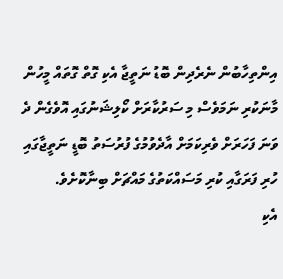އިންތިހާބުން ނެރެދިން ބޮޑު ނަތީޖާ އެކި ގޮތް ގޮތައް މީހުން މާނަކުރި ނަމަވެސް މި ސަރުކާރަށް ކޯލިޝަނުގައި އޮވެގެން ދެ ވަނަ ފަހަރަށް ވެރިކަމަށް އާދެވުމުގެ ފުރުސަތު ބޮޑީ ނަތީޖާގައި ހުރި ފަރަގާއި ކުރި މަސައްކަތުގެ މައްޗަށް ބިނާކޮށެވެ.
އެކި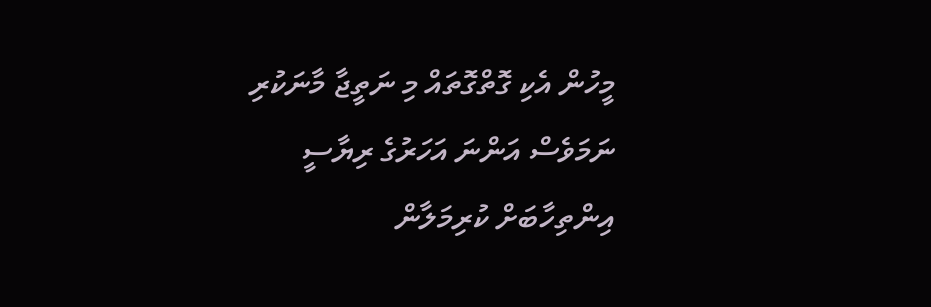މީހުން އެކި ގޮތްގޮތައް މި ނަތީޖާ މާނަކުރި ނަމަވެސް އަންނަ އަހަރުގެ ރިޔާސީ އިންތިހާބަށް ކުރިމަލާން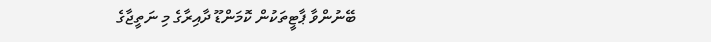ބޭނުންވާ ޕާޓީތަކުން ކޮމަންޑޫ ދާއިރާގެ މި ނަތީޖާގެ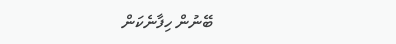ބޭނުން ހިފާނެކަން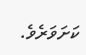ކަށަވަރެވެ.